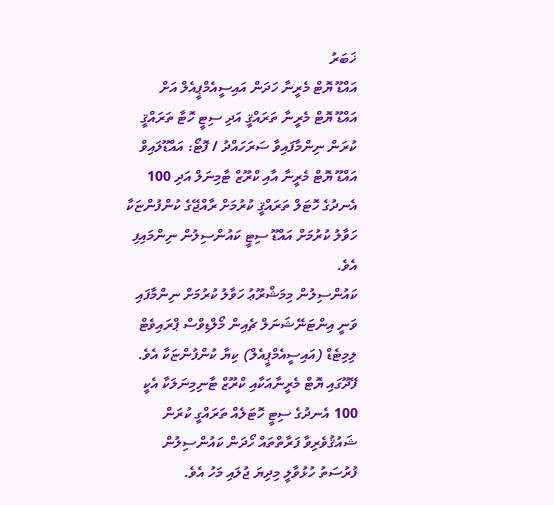ޚަބަރު
އައްޑޫ ޔޮޓް މެރީނާ ހަދަން އައިސީއެމްޕީއެލް އަށް
އައްޑޫ ޔޮޓް މެރީނާ ތަރައްޤީ އަދި ސިޓީ ހޮޓާ ތަރައްޤީ ކުރަން ނިންމާފައިވާ ސަރަހައްދު / ފޮޓޯ: އައްޑޫލައިވް
އައްޑޫ ޔޮޓް މެރީނާ އާއި ކްރޫޒް ޓާމިނަލް އަދި 100 އެނދުގެ ހޮޓަލް ތަރައްޤީ ކުރުމަށް ރާއްޖޭގެ ކުންފުންޏަކާ ހަވާލު ކުރުމަށް އައްޑޫ ސިޓީ ކައުންސިލުން ނިންމައިފި އެވެ.
ކައުންސިލުން މިމަޝްރޫޢު ހަވާލު ކުރުމަށް ނިންމާފައި ވަނީ އިންޓަނޭޝަނަލް ޗެއިން މޯލްޑިވްސް ޕްރައިވެޓް ލިމިޓެޑް (އައިސީއެމްޕީއެލް) ކިޔާ ކުންފުންޏަކާ އެވެ.
ފޭދޫގައި ޔޮޓް މެރީނާއަކާއި ކްރޫޒް ޓާނިމިނަލަކާ އެކީ 100 އެނދުގެ ސިޓީ ހޮޓަލެއް ތަރައްގީ ކުރަން ޝައުޤުވެރިވާ ފަރާތްތައް ހޯދަން ކައުންސިލުން ފުރުސަތު ހުޅުވާލީ މިދިޔަ ޖުލައި މަހު އެވެ.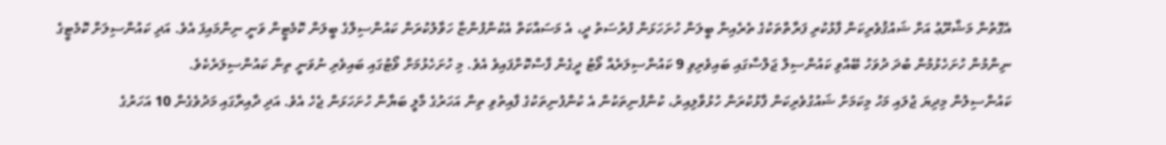އެގޮތުން މަޝްރޫޢު އަށް ޝައުޤުވެރިކަން ފާޅުކުރި ފަރާތްތަކުގެ ތެރެއިން ބީލަން ހުށަހަޅަން ފުރުސަތު ދީ، އެ މަސައްކަތް އެކުންފުންޏާ ހަވާލުކުރަން ކައުންސިލްގެ ބީލަން ކޮމެޓީން ވަނީ ނިންމައިފަ އެވެ. އަދި ކައުންސިލަށް ކޮމެޓީގެ ނިންމުން ހުށަހެޅުމުން ބުދަ ދުވަހު ބޭއްވި ކައުންސިލް ޖަލްސާގައި ބައިވެރިވި 9 ކައުންސިލަރެއް ވޯޓު ދީގެން ފާސްކޮށްފައިވެ އެވެ. މި ހުށަހެޅުމަށް ވޯޓުގައި ބައިވެރި ނުވަނީ ތިން ކައުންސިލަރެކެވެ.
ކައުންސިލުން މިދިޔަ ޖުލައި މަހު މިކަމަށް ޝައުގުވެރިކަން ފާޅުކުރަން ހުޅުވާލިއިރު، ކުންފުނިތަކުން އެ ކުންފުނިތަކުގެ ފާއިތުވި ތިން އަހަރުގެ މާލީ ބަޔާން ހުށަހަޅަން ޖެހެ އެވެ. އަދި ދާއިރާގައި މަދުވެގެން 10 އަހަރުގެ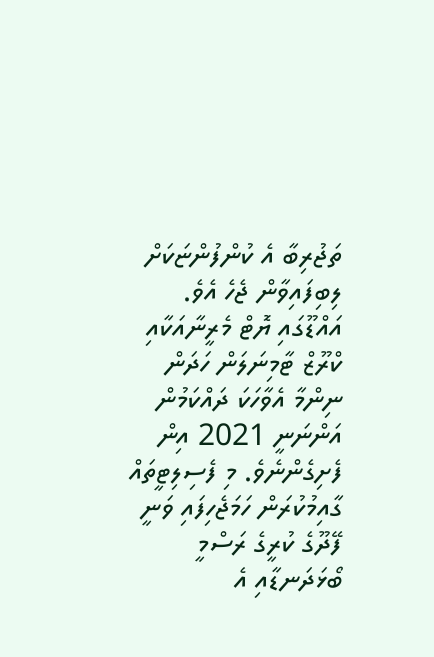ތަޖުރިބާ އެ ކުންފުންޏަކަށް ލިބިފައިވާން ޖެހެ އެވެ.
އައްޑޫގައި ޔޮޓް މެރީނާއަކާއި ކްރޫޒް ޓާމިނަލަން ހަދަން ނިންމާ އެވާހަކަ ދައްކަމުން އަންނަނީ 2021 އިން ފެށިގެންނެވެ. މި ފެސިލިޓީތައް ގާއިމުކުރަން ހަމަޖެހިފައި ވަނީ ފޭދޫގެ ކުރީގެ ރަސްމީ ބޯޅަދަނޑާއި އެ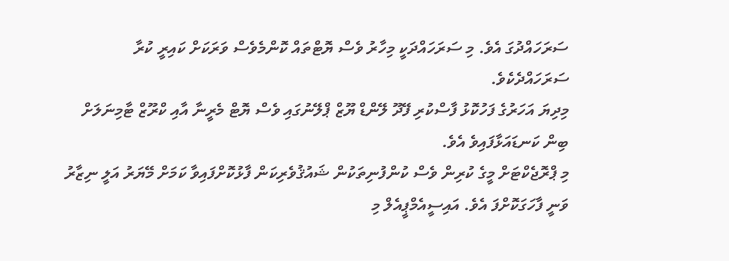ސަރަހައްދުގަ އެވެ. މި ސަރަހައްދަކީ މިހާރު ވެސް ޔޮޓްތައް ކޮންމެވެސް ވަރަކަށް ކައިރީ ކުރާ ސަރަހައްދެކެވެ.
މިދިޔަ އަހަރުގެ ފަހުކޮޅު ފާސްކުރި ފޭދޫ ލޭންޑް ޔޫޒް ޕްލޭނުގައި ވެސް ޔޮޓް މެރީނާ އާއި ކްރޫޒް ޓާމިނަލަށް ބިން ކަނޑައަޅާފައިވެ އެވެ.
މި ޕްރޮޖެކްޓަށް މީގެ ކުރިން ވެސް ކުންފުނިތަކުން ޝައުޤުވެރިކަން ފާޅުކޮށްފައިވާ ކަމަށް މޭޔަރު އަލީ ނިޒާރު ވަނީ ފާހަގަކޮށްފަ އެވެ. އައިސީއެމްޕީއެލް މި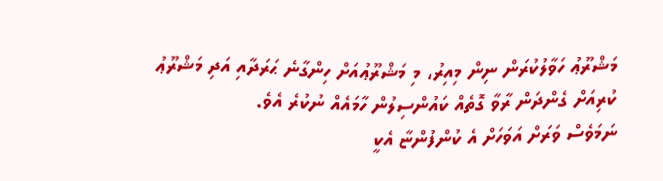މަޝްރޫޢު ހަވާލުކުރަން ނިން މިއިރު، މި މަޝްރޫޢުއަށް ހިންގާނެ ޙަރަދާއި އަދި މަޝްރޫޢު ކުރިއަށް ގެންދަން ރާވާ ގޮތެއް ކައުންސިލުން ހާމައެއް ނުކުރެ އެވެ.
ނަމަވެސް ވަރަށް އަވަހަށް އެ ކުންފުންޏާ އެކީ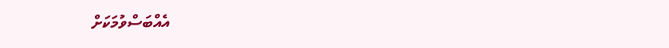އެއްބަސްވުމަކަށް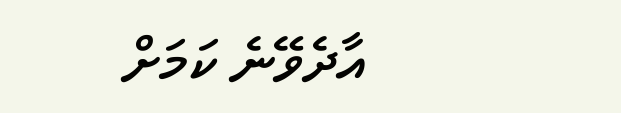އާދެވޭނެ ކަމަށް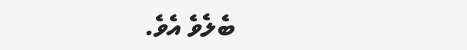ބެލެވެ އެވެ.